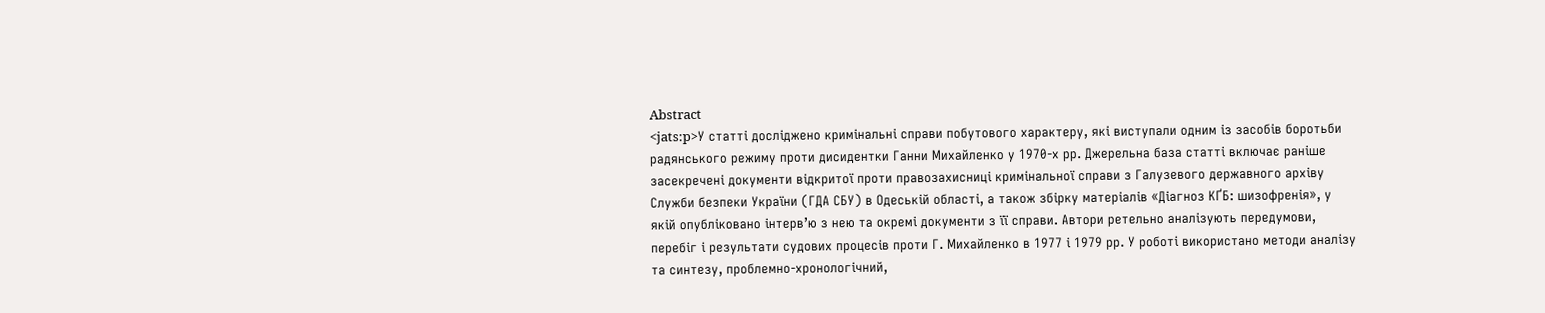Abstract
<jats:p>У статті досліджено кримінальні справи побутового характеру, які виступали одним із засобів боротьби радянського режиму проти дисидентки Ганни Михайленко у 1970‑х рр. Джерельна база статті включає раніше засекречені документи відкритої проти правозахисниці кримінальної справи з Галузевого державного архіву Служби безпеки України (ГДА СБУ) в Одеській області, а також збірку матеріалів «Діагноз КҐБ: шизофренія», у якій опубліковано інтерв’ю з нею та окремі документи з її справи. Автори ретельно аналізують передумови, перебіг і результати судових процесів проти Г. Михайленко в 1977 і 1979 рр. У роботі використано методи аналізу та синтезу, проблемно-хронологічний,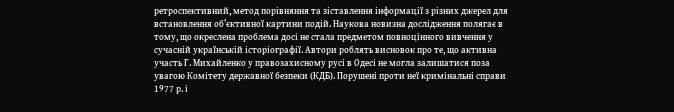ретроспективний, метод порівняння та зіставлення інформації з різних джерел для встановлення об’єктивної картини подій. Наукова новизна дослідження полягає в тому, що окреслена проблема досі не стала предметом повноцінного вивчення у сучасній українській історіографії. Автори роблять висновок про те, що активна участь Г. Михайленко у правозахисному русі в Одесі не могла залишатися поза увагою Комітету державної безпеки (КДБ). Порушені проти неї кримінальні справи 1977 р. і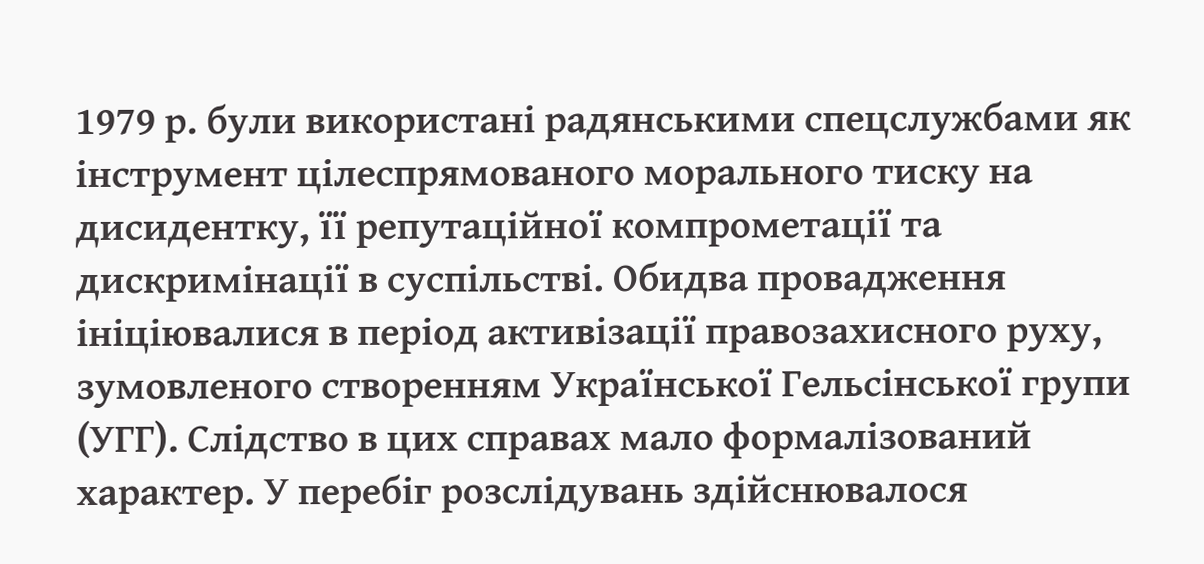1979 р. були використані радянськими спецслужбами як інструмент цілеспрямованого морального тиску на дисидентку, її репутаційної компрометації та дискримінації в суспільстві. Обидва провадження ініціювалися в період активізації правозахисного руху, зумовленого створенням Української Гельсінської групи (УГГ). Слідство в цих справах мало формалізований характер. У перебіг розслідувань здійснювалося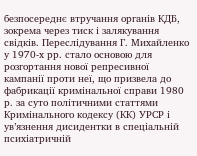безпосереднє втручання органів КДБ, зокрема через тиск і залякування свідків. Переслідування Г. Михайленко у 1970-х рр. стало основою для розгортання нової репресивної кампанії проти неї, що призвела до фабрикації кримінальної справи 1980 р. за суто політичними статтями Кримінального кодексу (КК) УРСР і ув’язнення дисидентки в спеціальній психіатричній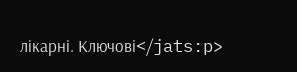лікарні. Ключові</jats:p>